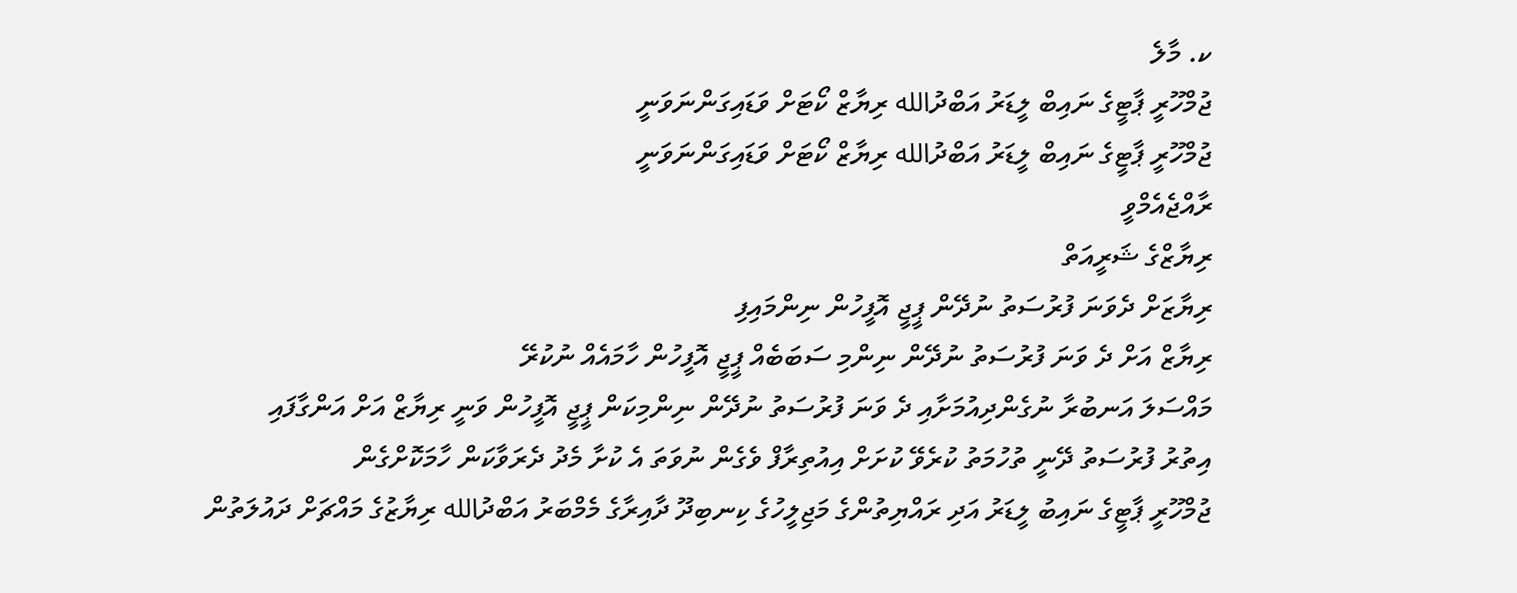ކ. މާލެ
ޖުމްހޫރީ ޕާޓީގެ ނައިބް ލީޑަރު އަބްދުالله ރިޔާޒް ކޯޓަށް ވަޑައިގަންނަވަނީ
ޖުމްހޫރީ ޕާޓީގެ ނައިބް ލީޑަރު އަބްދުالله ރިޔާޒް ކޯޓަށް ވަޑައިގަންނަވަނީ
ރާއްޖެއެމްވީ
ރިޔާޒްގެ ޝަރީއަތް
ރިޔާޒަށް ދެވަނަ ފުރުސަތު ނުދޭން ޕީޖީ އޮފީހުން ނިންމައިފި
ރިޔާޒް އަށް ދެ ވަނަ ފުރުސަތު ނުދޭން ނިންމި ސަބަބެއް ޕީޖީ އޮފީހުން ހާމައެއް ނުކުރޭ
މައްސަލަ އަނބުރާ ނުގެންދިއުމަށާއި ދެ ވަނަ ފުރުސަތު ނުދޭން ނިންމިކަން ޕީޖީ އޮފީހުން ވަނީ ރިޔާޒް އަށް އަންގާފައި
އިތުރު ފުރުސަތު ދޭނީ ތުހުމަތު ކުރެވޭ ކުށަށް އިއުތިރާފް ވެގެން ނުވަތަ އެ ކުށާ މެދު ދެރަވާކަން ހާމަކޮށްގެން
ޖުމްހޫރީ ޕާޓީގެ ނައިބު ލީޑަރު އަދި ރައްޔިތުންގެ މަޖިލީހުގެ ކިނބިދޫ ދާއިރާގެ މެމްބަރު އަބްދުالله ރިޔާޒުގެ މައްޗަށް ދައުލަތުން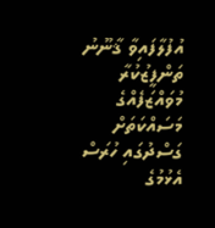އުފުލާފައިވާ ޤާނޫނު ތަންފީޒުކުރާ މުވައްޒަފެއްގެ މަސައްކަތަށް ގަސްދުގައި ހުރަސް އެޅުމުގެ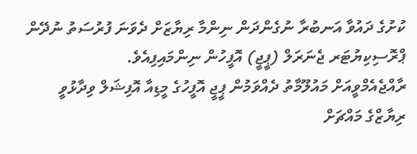ކުށުގެ ދައުވާ އަނބުރާ ނުގެންދަން ނިންމާ ރިޔާޒަށް ދެވަނަ ފުރުސަތު ނުދޭން ޕްރޮސިކިޔުޓަރ ޖެނަރަލް (ޕީޖީ) އޮފީހުން ނިންމައިފިއެވެ.
ރާއްޖެއެމްވީއަށް މައުލޫމާތު ދެއްވަމުން ޕީޖީ އޮފީހުގެ މީޑިއާ އޮފިޝަލް ވިދާޅުވީ ރިޔާޒްގެ މައްޗަށް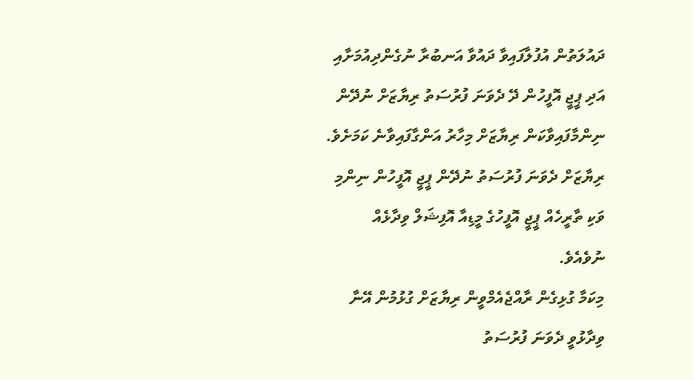ދައުލަތުން އުފުލާފައިވާ ދައުވާ އަނބުރާ ނުގެންދިއުމަށާއި އަދި ޕީޖީ އޮފީހުން ދޭ ދެވަނަ ފުރުސަތު ރިޔާޒަށް ނުދޭން ނިންމާފައިވާކަން ރިޔާޒަށް މިހާރު އަންގާފައިވާނެ ކަމަށެވެ.
ރިޔާޒަށް ދެވަނަ ފުރުސަތު ނުދޭން ޕީޖީ އޮފީހުން ނިންމި ވަކި ތާރީހެއް ޕީޖީ އޮފީހުގެ މީޑިއާ އޮފިޝަލް ވިދާޅެއް ނުވެއެވެ.
މިކަމާ ގުޅިގެން ރާއްޖެއެމްވީން ރިޔާޒަށް ގުޅުމުން އޭނާ ވިދާޅުވީ ދެވަނަ ފުރުސަތު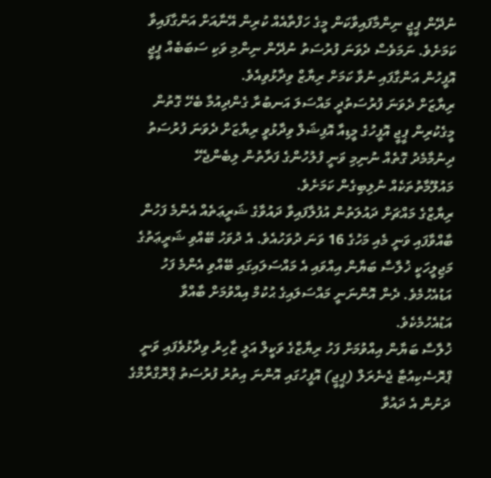ނުދޭން ޕީޖީ ނިންމާފައިވާކަން މީގެ ހަފްތާއެއް ކުރިން އޭނާއަށް އަންގާފައިވާ ކަމަށެވެ. ނަމަވެސް ދެވަނަ ފުރުސަތު ނުދޭން ނިންމި ވަކި ސަބަބެއް ޕީޖީ އޮފީހުން އަންގާފައި ނުވާ ކަމަށް ރިޔާޒް ވިދާޅުވިއެވެ.
ރިޔާޒަށް ދެވަނަ ފުރުސަތުދީ މައްސަލަ އަނބުރާ ގެންދިއުމާ ބެހޭ ގޮތުން މީގެކުރިން ޕީޖީ އޮފީހުގެ މީޑިއާ އޮފިޝަލް ވިދާޅުވީ ރިޔާޒަށް ދެވަނަ ފުރުސަތު ދިނުމާމެދު ގޮތެއް ނުނިމި ވަނީ ފުލުހުންގެ ފަރާތުން ލިބެންޖެހޭ މައުލޫމާތުތަކެއް ނުލިބިގެން ކަމަށެވެ.
ރިޔާޒްގެ މައްޗަށް ދައުލަތުން އުފުލާފައިވާ ދައުވާގެ ޝަރީޢަތެއް އެންމެ ފަހުން ބާއްވާފައި ވަނީ މެއި މަހުގެ 16 ވަނަ ދުވަހުއެވެ. އެ ދުވަހު ބޭއްވި ޝަރީޢަތުގެ މަޖިލީހަކީ ޚުލާސާ ބަޔާން އިއްވައި އެ މައްސަލައިގައި ބޭއްވި އެންމެ ފަހު އަޑުއެހުމެވެ. ދެން އޮންނަނީ މައްސަލައިގެ ޙުކުމް އިއްވުމަށް ބާއްވާ އަޑުއެހުމެކެވެ.
ޚުލާސާ ބަޔާން އިއްވުމަށް ފަހު ރިޔާޒްގެ ވަކީލް އަލީ ޒާހިރު ވިދާޅުވެފައި ވަނީ ޕްރޮސެކިއުޓާ ޖެނެރަލް (ޕީޖީ) އޮފީހުގައި އޮންނަ އިތުރު ފުރުސަތު ޕްރޮގްރާމްގެ ދަށުން އެ ދައުވާ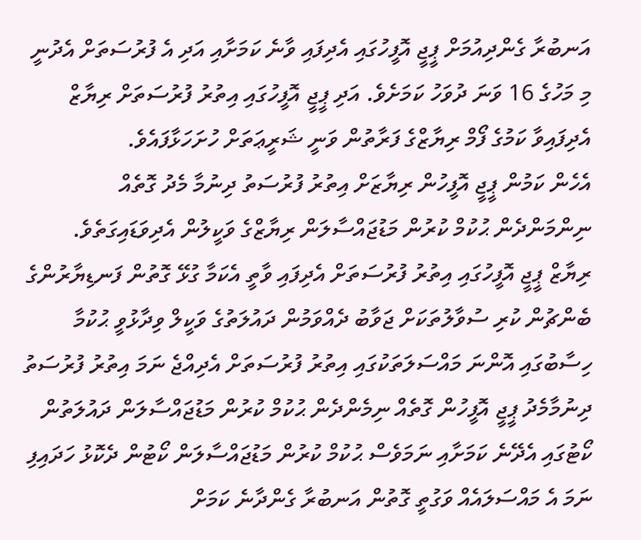އަނބުރާ ގެންދިއުމަށް ޕީޖީ އޮފީހުގައި އެދިފައި ވާނެ ކަމަށާއި އަދި އެ ފުރުސަތަށް އެދުނީ މި މަހުގެ 16 ވަނަ ދުވަހު ކަމަށެވެ. އަދި ޕީޖީ އޮފީހުގައި އިތުރު ފުރުސަތަށް ރިޔާޒް އެދިފައިވާ ކަމުގެ ފޯމް ރިޔާޒްގެ ފަރާތުން ވަނީ ޝަރީޢަތަށް ހުށަހަޅާފައެވެ.
އެހެން ކަމުން ޕީޖީ އޮފީހުން ރިޔާޒަށް އިތުރު ފުރުސަތު ދިނުމާ މެދު ގޮތެއް ނިންމަންދެން ޙުކުމް ކުރުން މަޑުޖައްސާލަން ރިޔާޒްގެ ވަކީލުން އެދިވަޑައިގަތެވެ.
ރިޔާޒް ޕީޖީ އޮފީހުގައި އިތުރު ފުރުސަތަށް އެދިފައި ވާތީ އެކަމާ ގުޅޭ ގޮތުން ފަނޑިޔާރުންގެ ބެންޗުން ކުރި ސުވާލުތަކަށް ޖަވާބު ދެއްވަމުން ދައުލަތުގެ ވަކީލް ވިދާޅުވީ ޙުކުމާ ހިސާބުގައި އޮންނަ މައްސަލަތަކުގައި އިތުރު ފުރުސަތަށް އެދިއްޖެ ނަމަ އިތުރު ފުރުސަތު ދިނުމާމެދު ޕީޖީ އޮފީހުން ގޮތެއް ނިމެންދެން ޙުކުމް ކުރުން މަޑުޖައްސާލަން ދައުލަތުން ކޯޓުގައި އެދޭނެ ކަމަށާއި ނަމަވެސް ޙުކުމް ކުރުން މަޑުޖައްސާލަން ކޯޓުން ދެކޮޅު ހަދައިފި ނަމަ އެ މައްސަލައެއް ވަގުތީ ގޮތުން އަނބުރާ ގެންދާނެ ކަމަށް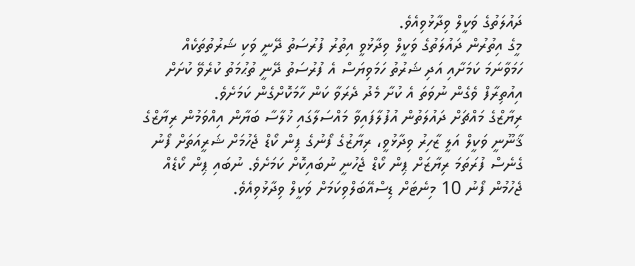ދައުލަތުގެ ވަކީލް ވިދާޅުވިއެވެ.
މީގެ އިތުރުން ދައުލަތުގެ ވަކީލް ވިދާޅުވީ އިތުރު ފުރުސަތު ދޭނީ ވަކި ޝަރުތުތަކެއް ހަމަވާނަމަ ކަމަށާއި އަދި ޝަރުތު ހަމަވިޔަސް އެ ފުރުސަތު ދޭނީ ތުޙުމަތު ކުރެވޭ ކުށަށް އިއުތިރާފް ވެގެން ނުވަތަ އެ ކުށާ މެދު ދެރަވާ ކަން ހާމަކޮށްގެން ކަމަށެވެ.
ރިޔާޒްގެ މައްޗަށް ދައުލަތުން އުފުލާފައިވާ މައްސަލާގައި ޚުލާސާ ބަޔާން އިއްވަމުން ރިޔާޒްގެ ޤާނޫނީ ވަކީލް އަލީ ޒާހިރު ވިދާޅުވީ، ރިޔާޒުގެ ފޯނުގެ ޕިން ކޯޑް ޖެހުމަށް ޝަރީއަތަށް ފޯނު ގެނެސް ފުރަތަމަ ރިޔާޒަށް ޕިން ކޯޑް ޖެހުނީ ނުބައިކޮށް ކަމަށެވެ. ނުބައި ޕިން ކޯޑެއް ޖެހުމުން ފޯނު 10 މިނެޓަށް ޑިސްއޭބަލްވިކަމަށް ވަކީލް ވިދާޅުވިއެވެ.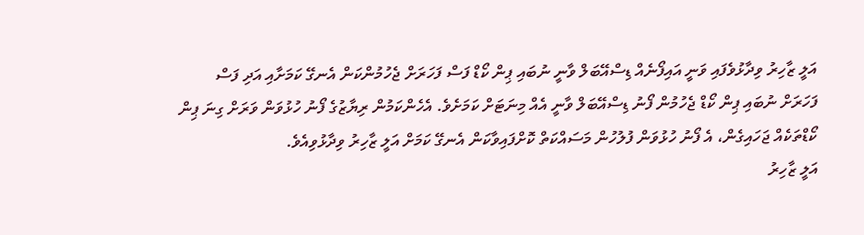އަލީ ޒާހިރު ވިދާޅުވެފައި ވަނީ އައިފޯނެއް ޑިސްއޭބަލް ވާނީ ނުބައި ޕިން ކޯޑް ފަސް ފަހަރަށް ޖެހުމުންކަން އެނގޭ ކަމަށާއި އަދި ފަސް ފަހަރަށް ނުބައި ޕިން ކޯޑް ޖެހުމުން ފޯނު ޑިސްއޭބަލް ވާނީ އެއް މިނަޓަށް ކަމަށެވެ. އެހެންކަމުން ރިޔާޒުގެ ފޯނު ހުޅުވަން ވަރަށް ގިނަ ޕިން ކޯޑްތަކެއް ޖަހައިގެން، އެ ފޯނު ހުޅުވަން ފުލުހުން މަސައްކަތް ކޮށްފައިވާކަން އެނގޭ ކަމަށް އަލީ ޒާހިރު ވިދާޅުވިއެވެ.
އަލީ ޒާހިރު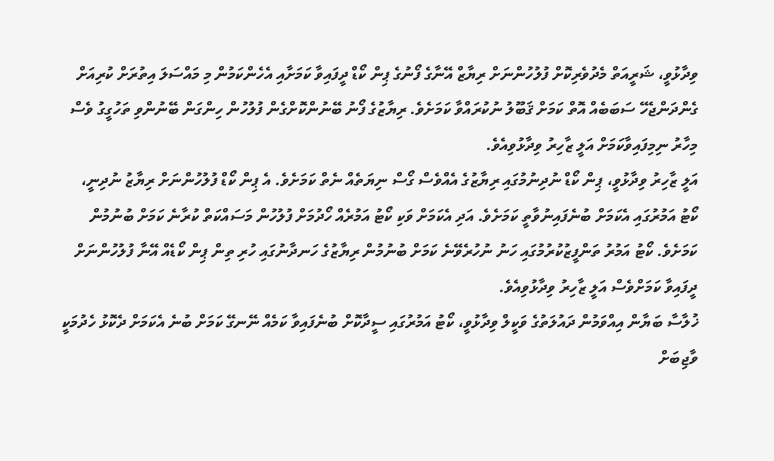ވިދާޅުވީ، ޝަރީއަތް މެދުވެރިކޮށް ފުލުހުންނަށް ރިޔާޒް އޭނާގެ ފޯނުގެ ޕިން ކޯޑް ދީފައިވާ ކަމަށާއި އެހެންކަމުން މި މައްސަލަ އިތުރަށް ކުރިއަށް ގެންދަންޖެހޭ ސަބަބެއް އޮތް ކަމަށް ޤަބޫލު ނުކުރައްވާ ކަމަށެވެ. ރިޔާޒުގެ ފޯނު ބޭނުންކޮށްގެން ފުލުހުން ހިންގަން ބޭނުންވި ތަހުގީގު ވެސް މިހާރު ނިމިފައިވާކަމަށް އަލީ ޒާހިރު ވިދާޅުވިއެވެ.
އަލީ ޒާހިރު ވިދާޅުވީ، ޕިން ކޯޑް ނުދިނުމުގައި ރިޔާޒުގެ އެއްވެސް ގޯސް ނިޔަތެއް ނެތް ކަމަށެވެ. އެ ޕިން ކޯޑް ފުލުހުންނަށް ރިޔާޒު ނުދިނީ، ކޯޓު އަމުރުގައި އެކަމަށް ބުނެފައިނުވާތީ ކަމަށެވެ. އަދި އެކަމަށް ވަކި ކޯޓު އަމުރެއް ހޯދުމަށް ފުލުހުން މަސައްކަތް ކުރާނެ ކަމަށް ބުނުމުން ކަމަށެވެ. ކޯޓު އަމުރު ތަންފީޒުކުރުމުގައި ހަނު ނުހުރެވޭނެ ކަމަށް ބުނުމުން ރިޔާޒުގެ ހަނދާނުގައި ހުރި ތިން ޕިން ކޯޑެއް އޭނާ ފުލުހުންނަށް ދީފައިވާ ކަމަށްވެސް އަލީ ޒާހިރު ވިދާޅުވިއެވެ.
ޚުލާސާ ބަޔާން އިއްވަމުން ދައުލަތުގެ ވަކީލް ވިދާޅުވީ، ކޯޓު އަމުރުގައި ސީދާކޮށް ބުނެފައިވާ ކަމެއް ނޭނގޭ ކަމަށް ބުނެ އެކަމަށް ދެކޮޅު ހެދުމަކީ ވާޖިބަށް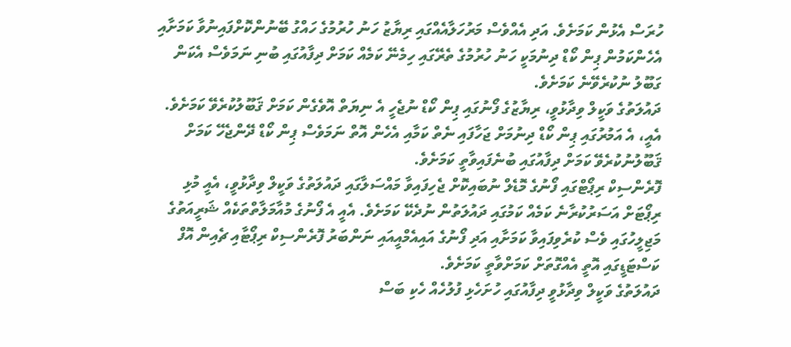ހުރަސް އެޅުން ކަމަށެވެ. އަދި އެއްވެސް މަރުހަލާއެއްގައި ރިޔާޒު ހަނު ހުރުމުގެ ހައްގު ބޭނުންކޮށްފައިނުވާ ކަމަށާއި އެހެންކަމުން ޕިން ކޯޑް ދިނުމަކީ ހަނު ހުރުމުގެ ތެރޭގައި ހިމެނޭ ކަމެއް ކަމަށް ދިފާއުގައި ބުނި ނަމަވެސް އެކަން ގަބޫލު ނުކުރެވޭނެ ކަމަށެވެ.
ދައުލަތުގެ ވަކީލް ވިދާޅުވީ، ރިޔާޒުގެ ފޯނުގައި ޕިން ކޯޑް ނުޖެހީ އެ ނިޔަތް އޮވެގެން ކަމަށް ޤަބޫލުކުރެވޭ ކަމަށެވެ. އެއީ، އެ އަމުރުގައި ޕިން ކޯޑް ދިނުމަށް ޖަހާފައި ނެތް ކަމާއި އެހެން އޮތް ނަމަވެސް ޕިން ކޯޑް ދޭންޖެހޭ ކަމަށް ޤަބޫލުނުކުރެވޭ ކަމަށް ދިފާއުގައި ބުނެފައިވާތީ ކަމަށެވެ.
ފޮރެންސިކް ރިޕޯޓްގައި ފޯނުގެ މޮޑެލް ނުބައިކޮށް ޖެހިފައިވާ މައްސަލާގައި ދައުލަތުގެ ވަކީލް ވިދާޅުވީ، އެއީ މުޅި ރިޕޯޓަށް އަސަރުކުރާނެ ކަމެއް ކަމުގައި ދައުލަތުން ނުދެކޭ ކަމަށެވެ. އެއީ އެ ފޯނުގެ މުއާމަލާތްތަކެއް ޝަރީއަތުގެ މަޖިލީހުގައި ވެސް ކުރެވިފައިވާ ކަމަށާއި އަދި ފޯނުގެ އައިއެމްއީއައި ނަންބަރު ފޮރެންސިކް ރިޕޯޓާއި ޗެއިން އޮފް ކަސްޓަޑީގައި އޮތީ އެއްގޮތަށް ކަމަށްވާތީ ކަމަށެވެ.
ދައުލަތުގެ ވަކީލް ވިދާޅުވީ ދިފާއުގައި ހުށަހެޅި ފުލުހެއް ހެކި ބަސް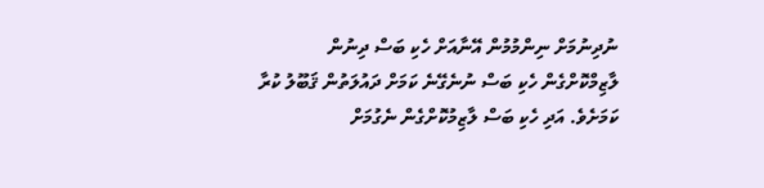ނުދިނުމަށް ނިންމުމުން އޭނާއަށް ހެކި ބަސް ދިނުން ލާޒިމްކޮށްގެން ހެކި ބަސް ނުނެގޭނެ ކަމަށް ދައުލަތުން ޤަބޫލު ކުރާ ކަމަށެވެ. އަދި ހެކި ބަސް ލާޒިމުކޮށްގެން ނެގުމަށް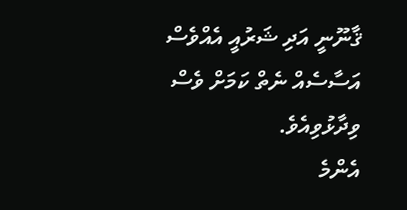ޤާނޫނީ އަދި ޝަރުއީ އެއްވެސް އަސާސެއް ނެތް ކަމަށް ވެސް ވިދާޅުވިއެވެ.
އެންމެ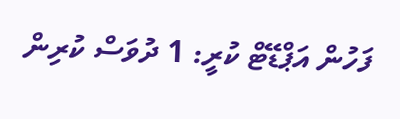ފަހުން އަޕްޑޭޓް ކުރީ: 1 ދުވަސް ކުރިން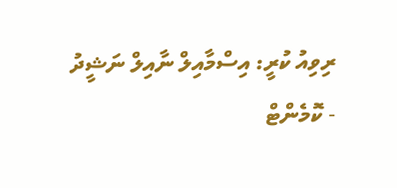ރިވިއު ކުރީ: އިސްމާއިލް ނާއިލް ނަޝީދު
- ކޮމެންޓް